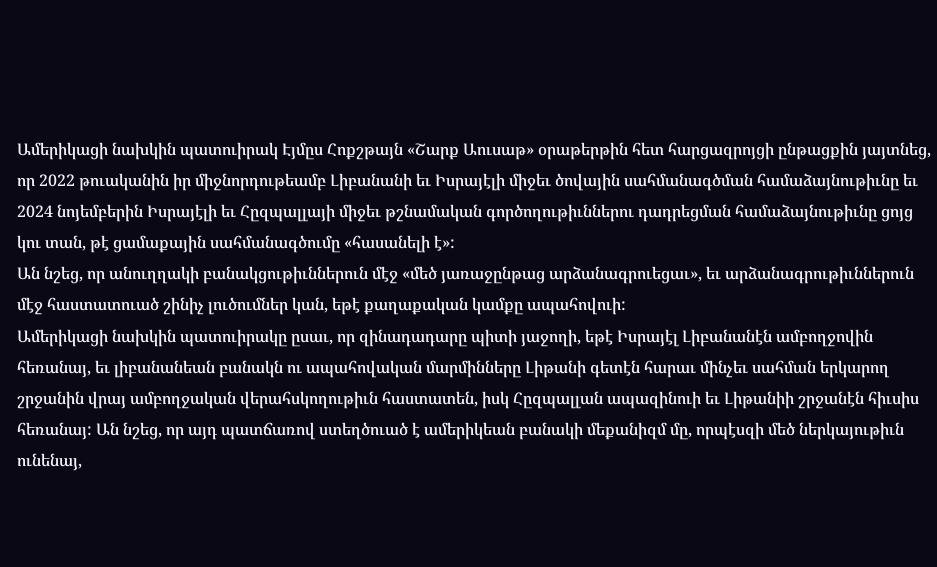Ամերիկացի նախկին պատուիրակ Էյմըս Հոքշթայն «Շարք Աուսաթ» օրաթերթին հետ հարցազրոյցի ընթացքին յայտնեց, որ 2022 թուականին իր միջնորդութեամբ Լիբանանի եւ Իսրայէլի միջեւ ծովային սահմանագծման համաձայնութիւնը եւ 2024 նոյեմբերին Իսրայէլի եւ Հըզպալլայի միջեւ թշնամական գործողութիւններու դադրեցման համաձայնութիւնը ցոյց կու տան, թէ ցամաքային սահմանագծումը «հասանելի է»:
Ան նշեց, որ անուղղակի բանակցութիւններուն մէջ «մեծ յառաջընթաց արձանագրուեցաւ», եւ արձանագրութիւններուն մէջ հաստատուած շինիչ լուծումներ կան, եթէ քաղաքական կամքը ապահովուի:
Ամերիկացի նախկին պատուիրակը ըսաւ, որ զինադադարը պիտի յաջողի, եթէ Իսրայէլ Լիբանանէն ամբողջովին հեռանայ, եւ լիբանանեան բանակն ու ապահովական մարմինները Լիթանի գետէն հարաւ մինչեւ սահման երկարող շրջանին վրայ ամբողջական վերահսկողութիւն հաստատեն, իսկ Հըզպալլան ապազինուի եւ Լիթանիի շրջանէն հիւսիս հեռանայ: Ան նշեց, որ այդ պատճառով ստեղծուած է ամերիկեան բանակի մեքանիզմ մը, որպէսզի մեծ ներկայութիւն ունենայ,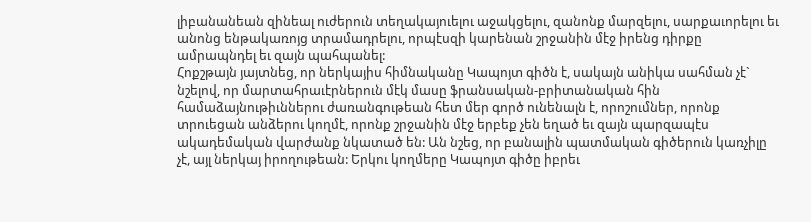լիբանանեան զինեալ ուժերուն տեղակայուելու աջակցելու, զանոնք մարզելու, սարքաւորելու եւ անոնց ենթակառոյց տրամադրելու, որպէսզի կարենան շրջանին մէջ իրենց դիրքը ամրապնդել եւ զայն պահպանել:
Հոքշթայն յայտնեց, որ ներկայիս հիմնականը Կապոյտ գիծն է, սակայն անիկա սահման չէ` նշելով, որ մարտահրաւէրներուն մէկ մասը ֆրանսական-բրիտանական հին համաձայնութիւններու ժառանգութեան հետ մեր գործ ունենալն է, որոշումներ, որոնք տրուեցան անձերու կողմէ, որոնք շրջանին մէջ երբեք չեն եղած եւ զայն պարզապէս ակադեմական վարժանք նկատած են: Ան նշեց, որ բանալին պատմական գիծերուն կառչիլը չէ, այլ ներկայ իրողութեան: Երկու կողմերը Կապոյտ գիծը իբրեւ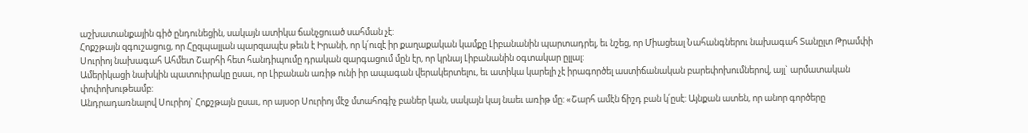աշխատանքային գիծ ընդունեցին, սակայն ատիկա ճանչցուած սահման չէ:
Հոքշթայն զգուշացուց, որ Հըզպալլան պարզապէս թեւն է Իրանի, որ կ՛ուզէ իր քաղաքական կամքը Լիբանանին պարտադրել, եւ նշեց, որ Միացեալ Նահանգներու նախագահ Տանըլտ Թրամփի Սուրիոյ նախագահ Ահմետ Շարհի հետ հանդիպումը դրական զարգացում մըն էր, որ կրնայ Լիբանանին օգտակար ըլլալ:
Ամերիկացի նախկին պատուիրակը ըսաւ, որ Լիբանան առիթ ունի իր ապագան վերակերտելու, եւ ատիկա կարելի չէ իրագործել աստիճանական բարեփոխումներով, այլ` արմատական փոփոխութեամբ:
Անդրադառնալով Սուրիոյ` Հոքշթայն ըսաւ, որ այսօր Սուրիոյ մէջ մտահոգիչ բաներ կան, սակայն կայ նաեւ առիթ մը: «Շարհ ամէն ճիշդ բան կ՛ըսէ: Այնքան ատեն, որ անոր գործերը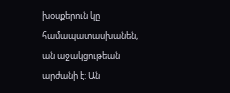խօսքերուն կը համապատասխանեն, ան աջակցութեան արժանի է: Ան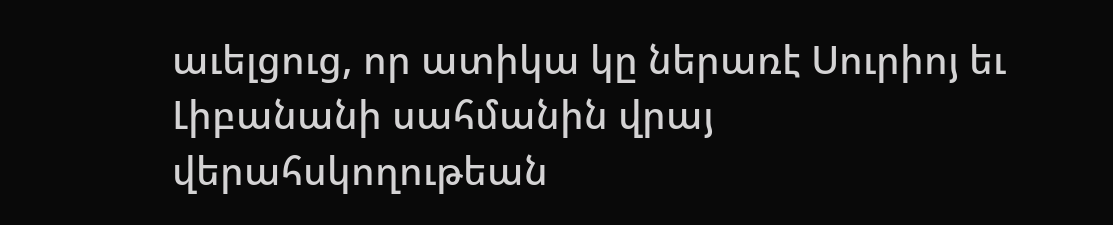աւելցուց, որ ատիկա կը ներառէ Սուրիոյ եւ Լիբանանի սահմանին վրայ վերահսկողութեան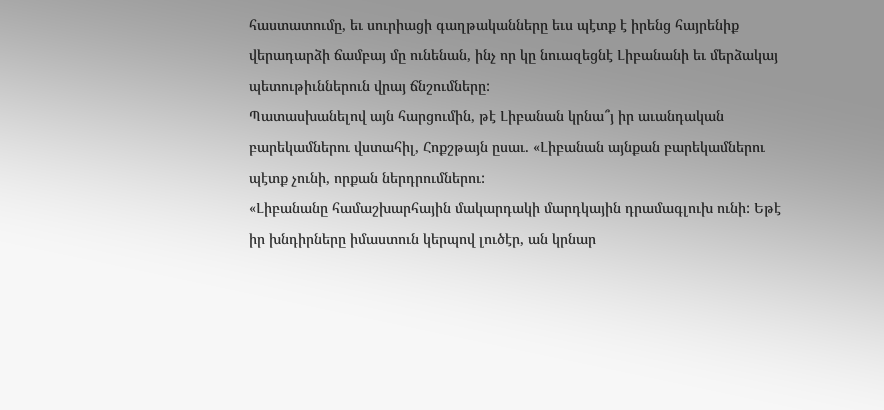հաստատումը, եւ սուրիացի գաղթականները եւս պէտք է իրենց հայրենիք վերադարձի ճամբայ մը ունենան, ինչ որ կը նուազեցնէ Լիբանանի եւ մերձակայ պետութիւններուն վրայ ճնշումները:
Պատասխանելով այն հարցումին, թէ Լիբանան կրնա՞յ իր աւանդական բարեկամներու վստահիլ, Հոքշթայն ըսաւ. «Լիբանան այնքան բարեկամներու պէտք չունի, որքան ներդրումներու:
«Լիբանանը համաշխարհային մակարդակի մարդկային դրամագլուխ ունի: Եթէ իր խնդիրները իմաստուն կերպով լուծէր, ան կրնար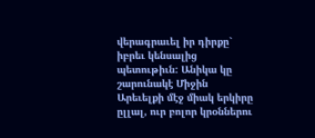վերագրաւել իր դիրքը` իբրեւ կենսալից պետութիւն: Անիկա կը շարունակէ Միջին Արեւելքի մէջ միակ երկիրը ըլլալ, ուր բոլոր կրօններու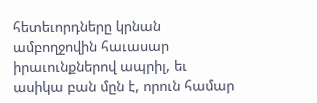հետեւորդները կրնան ամբողջովին հաւասար իրաւունքներով ապրիլ, եւ ասիկա բան մըն է, որուն համար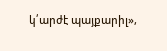կ՛արժէ պայքարիլ»,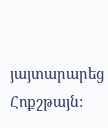յայտարարեց Հոքշթայն: